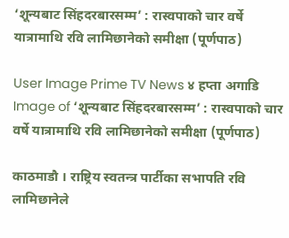‘शून्यबाट सिंहदरबारसम्म’ : रास्वपाको चार वर्षे यात्रामाथि रवि लामिछानेको समीक्षा (पूर्णपाठ)

User Image Prime TV News ४ हप्ता अगाडि
Image of ‘शून्यबाट सिंहदरबारसम्म’ : रास्वपाको चार वर्षे यात्रामाथि रवि लामिछानेको समीक्षा (पूर्णपाठ)

काठमाडौ । राष्ट्रिय स्वतन्त्र पार्टीका सभापति रवि लामिछानेले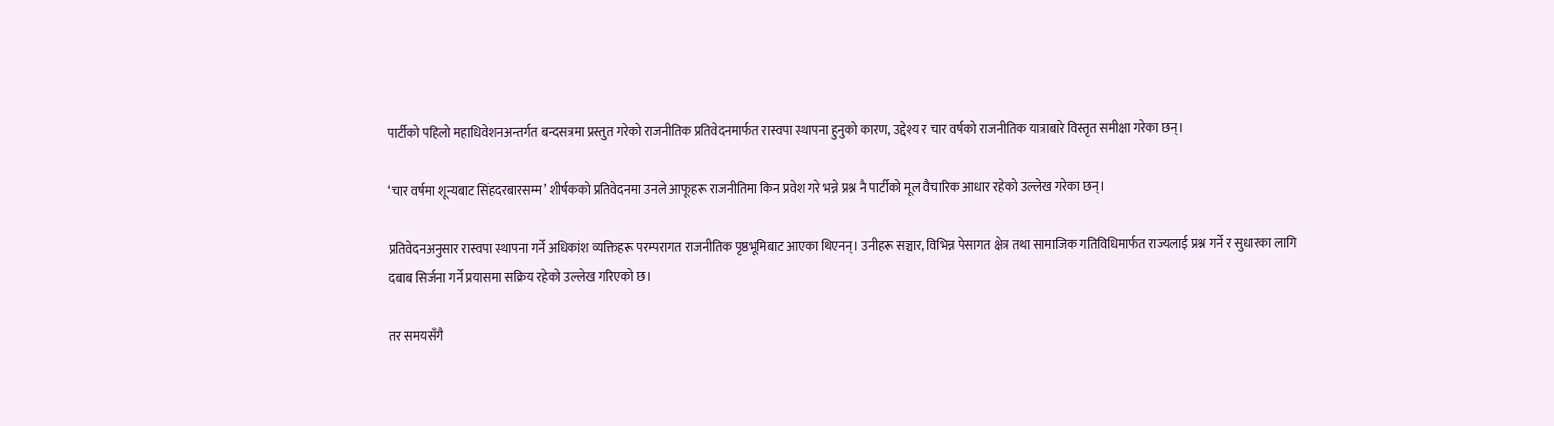पार्टीको पहिलो महाधिवेशनअन्तर्गत बन्दसत्रमा प्रस्तुत गरेको राजनीतिक प्रतिवेदनमार्फत रास्वपा स्थापना हुनुको कारण, उद्देश्य र चार वर्षको राजनीतिक यात्राबारे विस्तृत समीक्षा गरेका छन्।

‘चार वर्षमा शून्यबाट सिंहदरबारसम्म’ शीर्षकको प्रतिवेदनमा उनले आफूहरू राजनीतिमा किन प्रवेश गरे भन्ने प्रश्न नै पार्टीको मूल वैचारिक आधार रहेको उल्लेख गरेका छन्।

प्रतिवेदनअनुसार रास्वपा स्थापना गर्ने अधिकांश व्यक्तिहरू परम्परागत राजनीतिक पृष्ठभूमिबाट आएका थिएनन्। उनीहरू सञ्चार, विभिन्न पेसागत क्षेत्र तथा सामाजिक गतिविधिमार्फत राज्यलाई प्रश्न गर्ने र सुधारका लागि दबाब सिर्जना गर्ने प्रयासमा सक्रिय रहेको उल्लेख गरिएको छ।

तर समयसँगै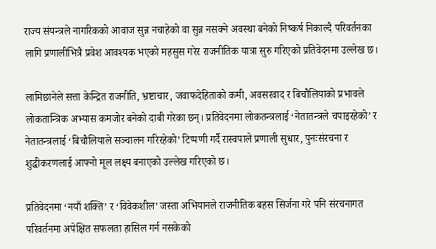राज्य संयन्त्रले नागरिकको आवाज सुन्न नचाहेको वा सुन्न नसक्ने अवस्था बनेको निष्कर्ष निकाल्दै परिवर्तनका लागि प्रणालीभित्रै प्रवेश आवश्यक भएको महसुस गरेर राजनीतिक यात्रा सुरु गरिएको प्रतिवेदनमा उल्लेख छ।

लामिछानेले सत्ता केन्द्रित राजनीति, भ्रष्टाचार, जवाफदेहिताको कमी, अवसरवाद र बिचौलियाको प्रभावले लोकतान्त्रिक अभ्यास कमजोर बनेको दाबी गरेका छन्। प्रतिवेदनमा लोकतन्त्रलाई ‘नेतातन्त्रले चपाइरहेको’ र नेतातन्त्रलाई ‘बिचौलियाले सञ्चालन गरिरहेको’ टिप्पणी गर्दै रास्वपाले प्रणाली सुधार, पुनःसंरचना र शुद्धीकरणलाई आफ्नो मूल लक्ष्य बनाएको उल्लेख गरिएको छ।

प्रतिवेदनमा ‘नयाँ शक्ति’ र ‘विवेकशील’ जस्ता अभियानले राजनीतिक बहस सिर्जना गरे पनि संरचनागत परिवर्तनमा अपेक्षित सफलता हासिल गर्न नसकेको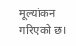मूल्यांकन गरिएको छ।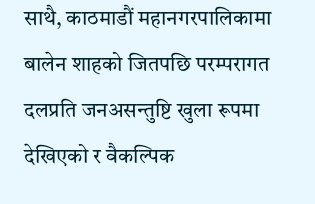साथै, काठमाडौं महानगरपालिकामा बालेन शाहको जितपछि परम्परागत दलप्रति जनअसन्तुष्टि खुला रूपमा देखिएको र वैकल्पिक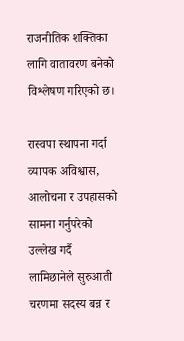राजनीतिक शक्तिका लागि वातावरण बनेको विश्लेषण गरिएको छ।

रास्वपा स्थापना गर्दा व्यापक अविश्वास, आलोचना र उपहासको सामना गर्नुपरेको उल्लेख गर्दै लामिछानेले सुरुआती चरणमा सदस्य बन्न र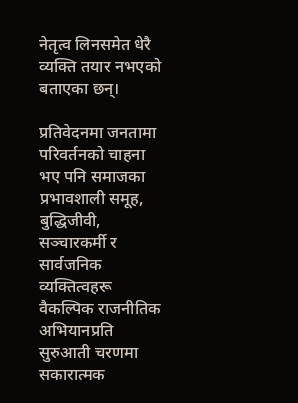नेतृत्व लिनसमेत धेरै व्यक्ति तयार नभएको बताएका छन्।

प्रतिवेदनमा जनतामा परिवर्तनको चाहना भए पनि समाजका प्रभावशाली समूह, बुद्धिजीवी, सञ्चारकर्मी र सार्वजनिक व्यक्तित्वहरू वैकल्पिक राजनीतिक अभियानप्रति सुरुआती चरणमा सकारात्मक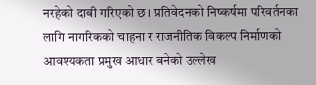नरहेको दाबी गरिएको छ। प्रतिवेदनको निष्कर्षमा परिवर्तनका लागि नागरिकको चाहना र राजनीतिक विकल्प निर्माणको आवश्यकता प्रमुख आधार बनेको उल्लेख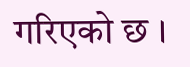गरिएको छ ।